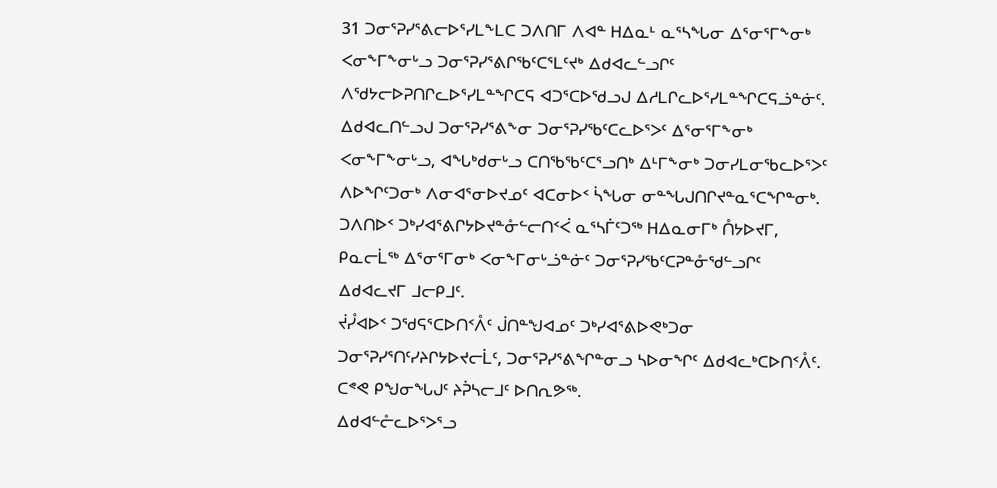31 ᑐᓂᕐᕈᓯᕐᕕᓕᐅᕐᓯᒪᖕᒪᑕ ᑐᐱᑎᒥ ᐱᐊᓐ ᕼᐃᓇᒻ ᓇᕐᓴᖓᓂ ᐃᕐᓂᕐᒥᖕᓂᒃ ᐸᓂᖕᒥᖕᓂᒡᓗ ᑐᓂᕐᕈᓯᕐᕕᒋᖃᑦᑕᕐᒪᑦᔪᒃ ᐃᑯᐊᓚᓪᓗᒋᑦ ᐱᖁᔭᓕᐅᕈᑎᒋᓚᐅᕐᓯᒪᓐᖏᑕᕋ ᐊᑐᕐᑕᐅᖁᓗᒍ ᐃᓱᒪᒋᓚᐅᕐᓯᒪᓐᖏᑕᕋᓘᓐᓃᑦ.
ᐃᑯᐊᓚᑎᓪᓗᒍ ᑐᓂᕐᕈᓯᕐᕕᖕᓂ ᑐᓂᕐᕈᓯᖃᑦᑕᓚᐅᕐᐳᑦ ᐃᕐᓂᕐᒥᖕᓂᒃ ᐸᓂᖕᒥᖕᓂᒡᓗ, ᐊᖓᒃᑯᓂᒡᓗ ᑕᑎᖃᖃᑦᑕᕐᓗᑎᒃ ᐃᒻᒥᖕᓂᒃ ᑐᓂᓯᒪᓂᖃᓚᐅᕐᐳᑦ ᐱᐅᖏᑦᑐᓂᒃ ᐱᓂᐊᕐᓂᐅᔪᓄᑦ ᐊᑕᓂᐅᑉ ᓵᖓᓂ ᓂᓐᖓᒍᑎᒋᔪᓐᓇᕐᑕᖏᓐᓂᒃ.
ᑐᐱᑎᐅᑉ ᑐᒃᓯᐊᕐᕕᒋᔭᐅᔪᓐᓁᓪᓕᑎᑉᐹ ᓇᕐᓴᒦᑦᑐᖅ ᕼᐃᓇᓂᒥᒃ ᑍᔭᐅᔪᒥ, ᑭᓇᓕᒫᖅ ᐃᕐᓂᕐᒥᓂᒃ ᐸᓂᖕᒥᓂᒡᓘᓐᓃᑦ ᑐᓂᕐᕈᓯᖃᑦᑕᕈᓐᓁᖁᓪᓗᒋᑦ ᐃᑯᐊᓚᔪᒥ ᒧᓕᑭᒧᑦ.
ᔫᓮᐊᐅᑉ ᑐᖁᕋᕐᑕᐅᑎᑉᐰᑦ ᒎᑎᓐᖑᐊᓄᑦ ᑐᒃᓯᐊᕐᕕᐅᕙᒃᑐᓂ ᑐᓂᕐᕈᓯᕐᑎᑦᓯᔨᒋᔭᐅᔪᓕᒫᑦ, ᑐᓂᕐᕈᓯᕐᕕᖏᓐᓂᓗ ᓴᐅᓂᖏᑦ ᐃᑯᐊᓚᒃᑕᐅᑎᑉᐰᑦ. ᑕᕝᕙ ᑭᖑᓂᖓᒍᑦ ᔨᕉᓴᓕᒧᑦ ᐅᑎᕆᕗᖅ.
ᐃᑯᐊᓪᓔᓚᐅᕐᐳᕐᓗ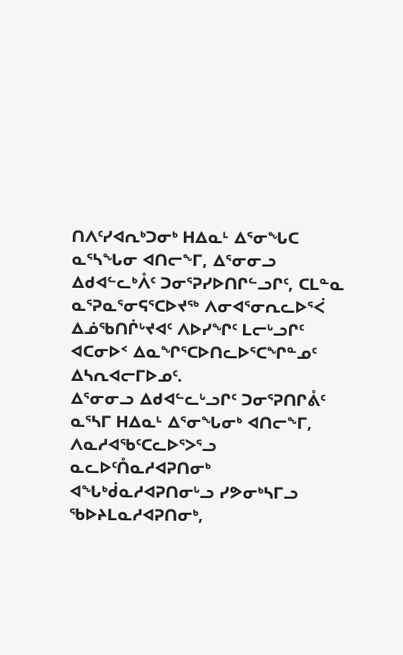ᑎᐱᑦᓯᐊᕆᒃᑐᓂᒃ ᕼᐃᓇᒻ ᐃᕐᓂᖓᑕ ᓇᕐᓴᖓᓂ ᐊᑎᓕᖕᒥ, ᐃᕐᓂᓂᓗ ᐃᑯᐊᓪᓚᒃᐰᑦ ᑐᓂᕐᕈᓯᐅᑎᒋᓪᓗᒋᑦ, ᑕᒪᓐᓇ ᓇᕐᕈᓇᕐᓂᕋᕐᑕᐅᔪᖅ ᐱᓂᐊᕐᓂᕆᓚᐅᕐᐹ ᐃᓅᖃᑎᒌᒡᔪᐊᑦ ᐱᐅᓯᖏᑦ ᒪᓕᒡᓗᒋᑦ ᐊᑕᓂᐅᑉ ᐃᓇᖏᕐᑕᐅᑎᓚᐅᕐᑕᖏᓐᓄᑦ ᐃᓴᕆᐊᓕᒥᐅᓄᑦ.
ᐃᕐᓂᓂᓗ ᐃᑯᐊᓪᓚᒡᓗᒋᑦ ᑐᓂᕐᕈᑎᒋᕔᑦ ᓇᕐᓴᒥ ᕼᐃᓇᒻ ᐃᕐᓂᖓᓂᒃ ᐊᑎᓕᖕᒥ, ᐱᓇᓱᐊᖃᑦᑕᓚᐅᕐᐳᕐᓗ ᓇᓚᐅᑦᑍᓇᓱᐊᕈᑎᓂᒃ ᐊᖓᒃᑰᓇᓱᐊᕈᑎᓂᒡᓗ ᓯᕗᓂᒃᓴᒥᓗ ᖃᐅᔨᒪᓇᓱᐊᕈᑎᓂᒃ,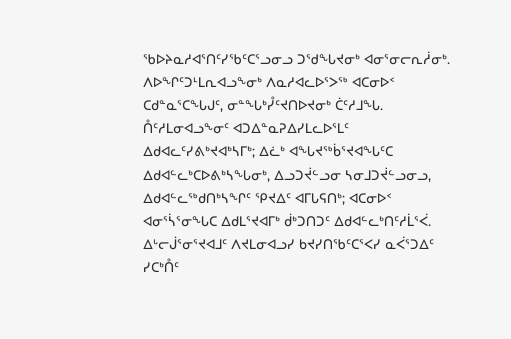ᖃᐅᔨᓇᓱᐊᕐᑎᑦᓯᖃᑦᑕᕐᓗᓂᓗ ᑐᖁᖓᔪᓂᒃ ᐊᓂᕐᓂᓕᕆᓲᓂᒃ. ᐱᐅᖏᑦᑐᒻᒪᕆᐊᓗᖕᓂᒃ ᐱᓇᓱᐊᓚᐅᕐᐳᖅ ᐊᑕᓂᐅᑉ ᑕᑯᓐᓇᕐᑕᖓᒍᑦ, ᓂᓐᖓᒃᓮᑦᔪᑎᐅᔪᓂᒃ ᑖᑦᓱᒧᖓ.
ᑍᑦᓱᒪᓂᐊᓗᖕᓂᑦ ᐊᑐᐃᓐᓇᕈᐃᓯᒪᓚᐅᕐᒪᑦ ᐃᑯᐊᓚᑦᓯᕕᒃᔪᐊᒃᓴᒥᒃ; ᐃᓛᒃ ᐊᖓᔪᖅᑳᕐᔪᐊᖓᑦᑕ ᐃᑯᐊᓪᓚᒃᑕᐅᕕᒃᓴᖓᓂᒃ, ᐃᓗᑐᔫᓪᓗᓂ ᓴᓂᒧᑐᔫᓪᓗᓂᓗ, ᐃᑯᐊᓪᓚᖅᑯᑎᒃᓴᖏᑦ ᕿᔪᐃᑦ ᐊᒥᒐᕋᑎᒃ; ᐊᑕᓂᐅᑉ ᐊᓂᕐᓵᕐᓂᖓᑕ ᐃᑯᒪᕐᔪᐊᒥᒃ ᑰᒃᑐᑎᑐᑦ ᐃᑯᐊᓪᓚᒃᑎᑦᓱᒫᕐᐹ.
ᐃᒡᓕᒎᕐᓂᕐᔪᐊᒧᑦ ᐱᔪᒪᓂᐊᓗᓯ ᑲᔪᓯᑎᖃᑦᑕᕐᐸᓯ ᓇᐹᕐᑐᐃᑦ ᓯᑕᒃᑍᑦ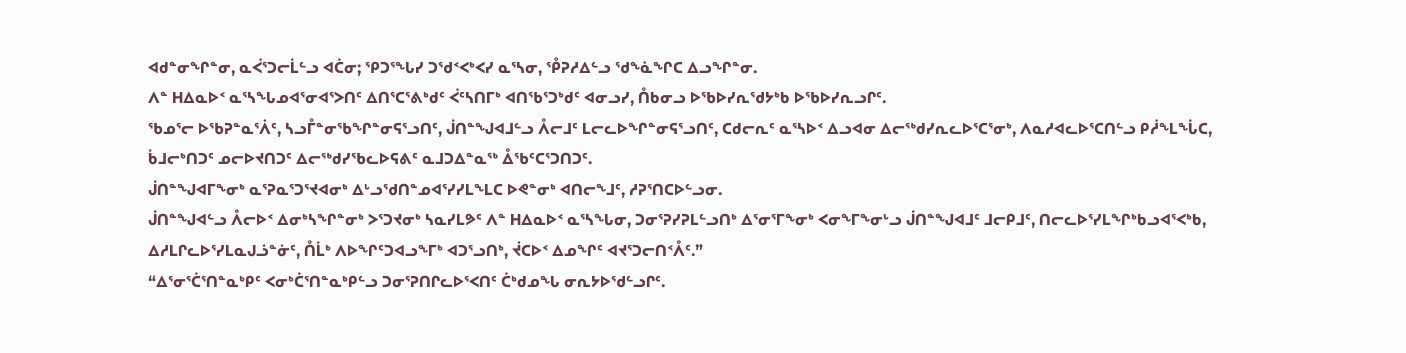ᐊᑯᓐᓂᖏᓐᓂ, ᓇᐹᕐᑐᓕᒫᓪᓗ ᐊᑖᓂ; ᕿᑐᕐᖓᓯ ᑐᖁᑉᐸᒃᐸᓯ ᓇᕐᓴᓂ, ᕾᕈᓱᐃᓪᓗ ᖁᖕᓈᖏᑕ ᐃᓗᖏᓐᓂ.
ᐱᓐ ᕼᐃᓇᐅᑉ ᓇᕐᓴᖓᓄᐊᕐᓂᐊᕐᐳᑎᑦ ᐃᑎᕐᑕᕐᕕᒃᑯᑦ ᐹᑦᓴᑎᒥᒃ ᐊᑎᖃᕐᑐᒃᑯᑦ ᐊᓂᓗᓯ, ᑍᑲᓂᓗ ᐅᖃᐅᓯᕆᖁᔭᒃᑲ ᐅᖃᐅᓯᕆᓗᒋᑦ.
ᖃᓄᕐᓕ ᐅᖃᕈᓐᓇᕐᐲᑦ, ᓴᓗᒤᓐᓂᖃᖏᓐᓂᕋᕐᓗᑎᑦ, ᒎᑎᓐᖑᐊᒧᓪᓗ ᐰᓕᒧᑦ ᒪᓕᓚᐅᖏᓐᓂᕋᕐᓗᑎᑦ, ᑕᑯᓕᕆᑦ ᓇᕐᓴᐅᑉ ᐃᓗᐊᓂ ᐃᓕᖅᑯᓯᕆᓚᐅᕐᑕᕐᓂᒃ, ᐱᓇᓱᐊᓚᐅᕐᑕᑎᓪᓗ ᑭᓲᖕᒪᖔᑕ, ᑳᒧᓕᒃᑎᑐᑦ ᓄᓕᐅᔪᑎᑐᑦ ᐃᓕᖅᑯᓯᖃᓚᐅᕋᕕᑦ ᓇᒧᑐᐃᓐᓇᖅ ᐂᖃᑦᑕᕐᑐᑎᑐᑦ.
ᒎᑎᓐᖑᐊᒥᖕᓂᒃ ᓇᕐᕈᓇᕐᑐᕐᔪᐊᓂᒃ ᐃᒡᓗᖁᑎᓐᓄᐊᕐᓯᓯᒪᖕᒪᑕ ᐅᕙᓐᓂᒃ ᐊᑎᓕᖕᒧᑦ, ᓱᕈᕐᑎᑕᐅᓪᓗᓂ.
ᒎᑎᓐᖑᐊᓪᓗ ᐰᓕᐅᑉ ᐃᓂᒃᓴᖏᓐᓂᒃ ᐳᕐᑐᔪᓂᒃ ᓴᓇᓯᒪᕗᑦ ᐱᓐ ᕼᐃᓇᐅᑉ ᓇᕐᓴᖓᓂ, ᑐᓂᕐᕈᓯᕈᒪᓪᓗᑎᒃ ᐃᕐᓂᕐᒥᖕᓂᒃ ᐸᓂᖕᒥᖕᓂᒡᓗ ᒎᑎᓐᖑᐊᒧᑦ ᒧᓕᑭᒧᑦ, ᑎᓕᓚᐅᕐᓯᒪᖏᒃᑲᓗᐊᕐᐸᒃᑲ, ᐃᓱᒪᒋᓚᐅᕐᓯᒪᓇᒍᓘᓐᓃᑦ, ᑍᒫᒃ ᐱᐅᖏᑦᑐᐊᓗᖕᒥᒃ ᐊᑐᕐᓗᑎᒃ, ᔫᑕᐅᑉ ᐃᓄᖏᑦ ᐊᔪᕐᑐᓕᑎᑉᐰᑦ.”
“ᐃᕐᓂᕐᑖᕐᑎᓐᓇᒃᑭᑦ ᐸᓂᒃᑖᕐᑎᓐᓇᒃᑭᓪᓗ ᑐᓂᕐᕈᑎᒋᓚᐅᕐᐸᑎᑦ ᑖᒃᑯᓄᖓ ᓂᕆᔭᐅᖁᓪᓗᒋᑦ.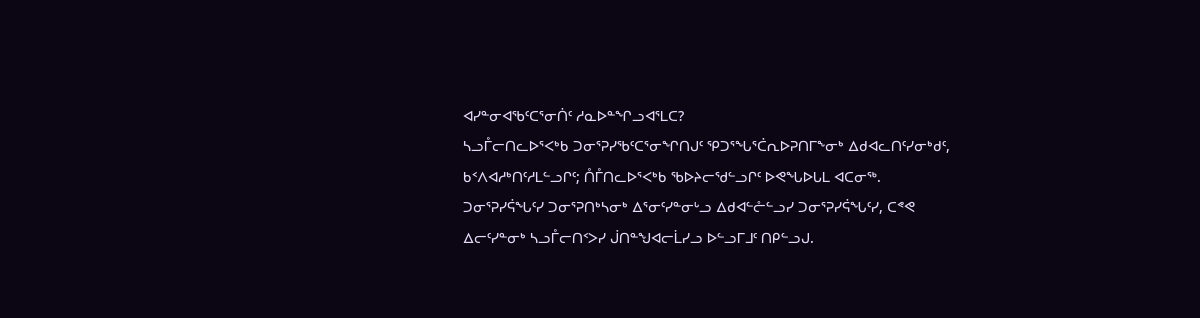ᐊᓯᓐᓂᐊᖃᑦᑕᕐᓂᑏᑦ ᓱᓇᐅᓐᖏᓗᐊᕐᒪᑕ?
ᓴᓗᒤᓕᑎᓚᐅᕐᐸᒃᑲ ᑐᓂᕐᕈᓯᖃᑦᑕᕐᓂᖏᑎᒍᑦ ᕿᑐᕐᖓᕐᑖᕆᐅᕈᑎᒥᖕᓂᒃ ᐃᑯᐊᓚᑎᑦᓯᓂᒃᑯᑦ, ᑲᑉᐱᐊᓱᒃᑎᑦᓱᒪᓪᓗᒋᑦ; ᑍᒤᑎᓚᐅᕐᐸᒃᑲ ᖃᐅᔨᓕᖁᓪᓗᒋᑦ ᐅᕙᖓᐅᒐᒪ ᐊᑕᓂᖅ.
ᑐᓂᕐᕈᓯᕌᖓᑦᓯ ᑐᓂᕐᕈᑎᒃᓴᓂᒃ ᐃᕐᓂᑦᓯᓐᓂᒡᓗ ᐃᑯᐊᓪᓔᓪᓗᓯ ᑐᓂᕐᕈᓯᕌᖓᑦᓯ, ᑕᕝᕙ ᐃᓕᑦᓯᓐᓂᒃ ᓴᓗᒤᓕᑎᑉᐳᓯ ᒎᑎᓐᖑᐊᓕᒫᓯᓗ ᐅᓪᓗᒥᒧᑦ ᑎᑭᓪᓗᒍ.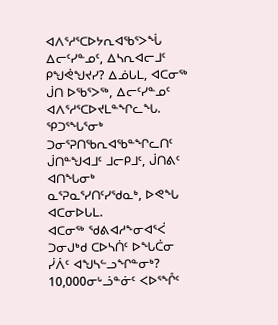ᐊᐱᕐᓱᕐᑕᐅᔭᕆᐊᖃᕐᐳᖔ ᐃᓕᑦᓯᓐᓄᑦ, ᐃᓴᕆᐊᓕᒧᑦ ᑭᖑᕚᖑᔪᓯ? ᐃᓅᒐᒪ, ᐊᑕᓂᖅ ᒎᑎ ᐅᖃᕐᐳᖅ, ᐃᓕᑦᓯᓐᓄᑦ ᐊᐱᕐᓱᕐᑕᐅᔪᒪᓐᖏᓚᖓ.
ᕿᑐᕐᖓᕐᓂᒃ ᑐᓂᕐᕈᑎᖃᕆᐊᖃᓐᖏᓚᑎᑦ ᒎᑎᓐᖑᐊᒧᑦ ᒧᓕᑭᒧᑦ, ᒎᑎᕕᑦ ᐊᑎᖓᓂᒃ ᓇᕐᕈᓇᕐᓯᑎᑦᓯᖁᓇᒃ, ᐅᕙᖓ ᐊᑕᓂᐅᒐᒪ.
ᐊᑕᓂᖅ ᖁᕕᐊᓱᖕᓂᐊᕐᐹ ᑐᓂᒍᒃᑯ ᑕᐅᓴᑏᑦ ᐅᖓᑖᓂ ᓰᐲᑦ ᐊᖑᓴᓪᓗᖏᓐᓂᒃ? 10,000ᓂᒡᓘᓐᓃᑦ ᐸᐅᕐᖎᑦ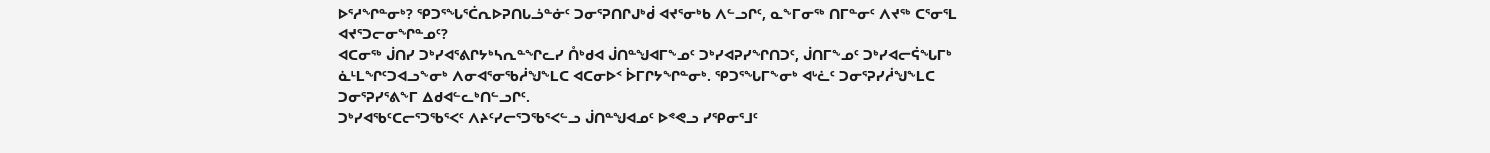ᐅᕐᓱᖏᓐᓂᒃ? ᕿᑐᕐᖓᕐᑖᕆᐅᕈᑎᒐᓘᓐᓃᑦ ᑐᓂᕐᕈᑎᒋᒍᒃᑰ ᐊᔪᕐᓂᒃᑲ ᐱᓪᓗᒋᑦ, ᓇᖕᒥᓂᖅ ᑎᒥᓐᓂᑦ ᐱᔪᖅ ᑕᕐᓂᕐᒪ ᐊᔪᕐᑐᓕᓂᖏᓐᓄᑦ?
ᐊᑕᓂᖅ ᒎᑎᓯ ᑐᒃᓯᐊᕐᕕᒋᔭᒃᓴᕆᓐᖏᓚᓯ ᑍᒃᑯᐊ ᒎᑎᓐᖑᐊᒥᖕᓄᑦ ᑐᒃᓯᐊᕈᓯᖏᑎᑐᑦ, ᒎᑎᒥᖕᓄᑦ ᑐᒃᓯᐊᓕᕌᖓᒥᒃ ᓈᒻᒪᖏᑦᑐᐊᓗᖕᓂᒃ ᐱᓂᐊᕐᓂᖃᓲᖑᖕᒪᑕ ᐊᑕᓂᐅᑉ ᐆᒥᒋᔭᖏᓐᓂᒃ. ᕿᑐᕐᖓᒥᖕᓂᒃ ᐊᒡᓛᑦ ᑐᓂᕐᕈᓯᓲᖑᖕᒪᑕ ᑐᓂᕐᕈᓯᕐᕕᖕᒥ ᐃᑯᐊᓪᓚᒃᑎᓪᓗᒋᑦ.
ᑐᒃᓯᐊᖃᑦᑕᓕᕐᑐᖃᕐᐸᑦ ᐱᔨᑦᓯᓕᕐᑐᖃᕐᐸᓪᓗ ᒎᑎᓐᖑᐊᓄᑦ ᐅᕝᕙᓗ ᓯᕿᓂᕐᒧᑦ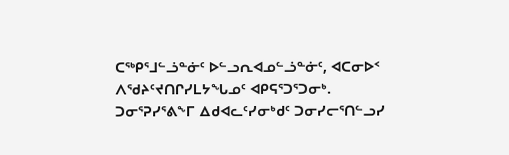ᑕᖅᑭᕐᒧᓪᓘᓐᓃᑦ ᐅᓪᓗᕆᐊᓄᓪᓘᓐᓃᑦ, ᐊᑕᓂᐅᑉ ᐱᖁᔨᑦᔪᑎᒋᓯᒪᔭᖓᓄᑦ ᐊᑭᕋᕐᑐᕐᑐᓂᒃ.
ᑐᓂᕐᕈᓯᕐᕕᖕᒥ ᐃᑯᐊᓚᑦᓯᓂᒃᑯᑦ ᑐᓂᓯᓕᕐᑎᓪᓗᓯ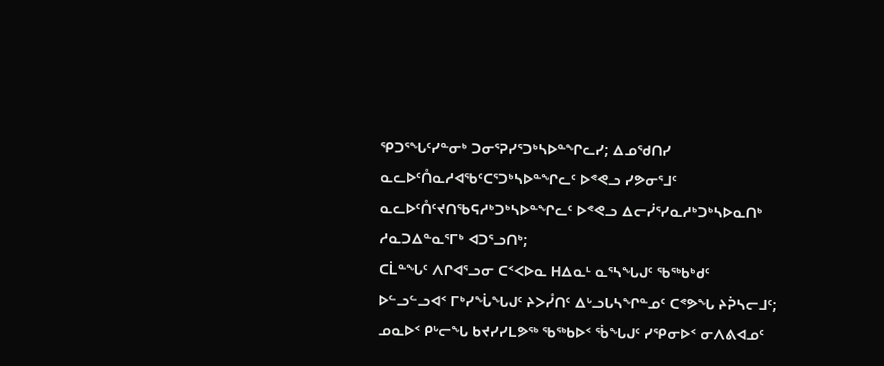ᕿᑐᕐᖓᑦᓯᓐᓂᒃ ᑐᓂᕐᕈᓯᕐᑐᒃᓴᐅᓐᖏᓚᓯ; ᐃᓄᖁᑎᓯ ᓇᓚᐅᑦᑍᓇᓱᐊᖃᑦᑕᕐᑐᒃᓴᐅᓐᖏᓚᑦ ᐅᕝᕙᓗ ᓯᕗᓂᕐᒧᑦ ᓇᓚᐅᑦᑍᑦᔪᑎᖃᕋᓱᒃᑐᒃᓴᐅᓐᖏᓚᑦ ᐅᕝᕙᓗ ᐃᓕᓰᕐᓯᓇᓱᒃᑐᒃᓴᐅᓇᑎᒃ ᓱᓇᑐᐃᓐᓇᕐᒥᒃ ᐊᑐᕐᓗᑎᒃ;
ᑕᒫᓐᖓᑦ ᐱᒋᐊᕐᓗᓂ ᑕᑉᐸᐅᓇ ᕼᐃᓇᒻ ᓇᕐᓴᖓᒍᑦ ᖃᖅᑲᒃᑯᑦ ᐅᓪᓗᓪᓗᐊᑉ ᒥᒃᓯᖔᖓᒍᑦ ᔨᐳᓮᑎᑦ ᐃᒡᓗᒐᓴᖏᓐᓄᑦ ᑕᕝᕗᖓ ᔨᕉᓴᓕᒧᑦ; ᓄᓇᐅᑉ ᑭᒡᓕᖓ ᑲᔪᓯᓯᒪᕗᖅ ᖃᖅᑲᐅᑉ ᖄᖓᒍᑦ ᓯᕿᓂᐅᑉ ᓂᐱᕕᐊᓄᑦ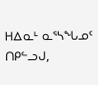ᕼᐃᓇᒻ ᓇᕐᓴᖓᓄᑦ ᑎᑭᓪᓗᒍ,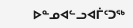ᐅᓐᓄᐊᓪᓗᐊᒦᑦᑐᖅ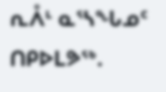ᕆᐰᒻ ᓇᕐᓴᖓᓄᑦ ᑎᑭᐅᒪᕗᖅ.